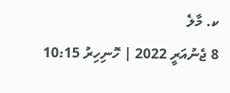ކ. މާލެ
8 ޖެނުއަރީ 2022 | ހޮނިހިރު 10:15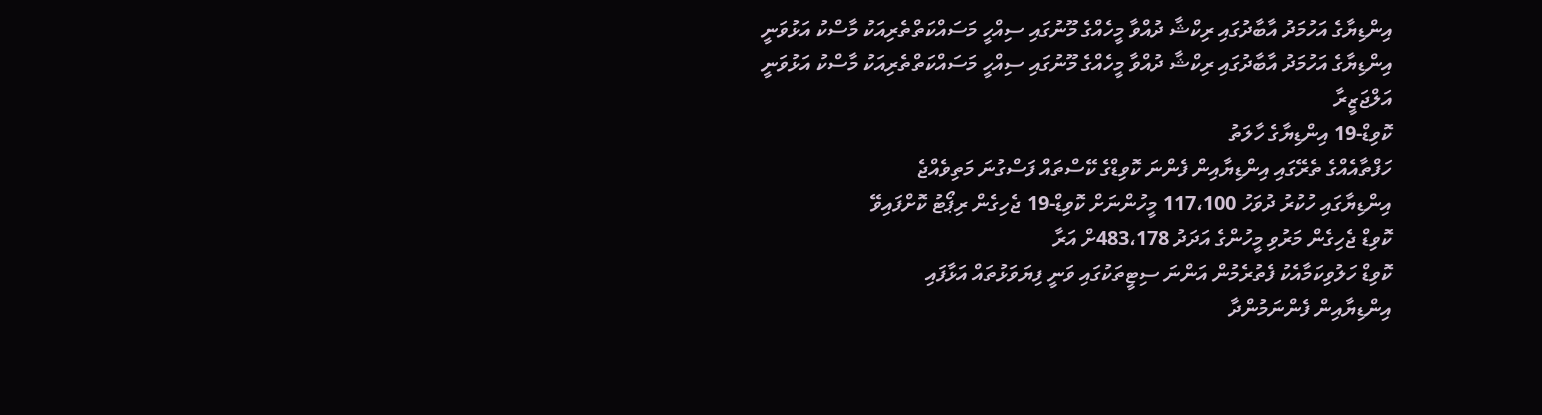އިންޑިޔާގެ އަހުމަދު އާބާދުގައި ރިކްޝާ ދުއްވާ މީހެއްގެ މޫނުގައި ސިއްހީ މަސައްކަތްތެރިއަކު މާސްކު އަޅުވަނީ
އިންޑިޔާގެ އަހުމަދު އާބާދުގައި ރިކްޝާ ދުއްވާ މީހެއްގެ މޫނުގައި ސިއްހީ މަސައްކަތްތެރިއަކު މާސްކު އަޅުވަނީ
އަލްޖަޒީރާ
ކޮވިޑް-19 އިންޑިޔާގެ ހާލަތު
ހަފްތާއެއްގެ ތެރޭގައި އިންޑިޔާއިން ފެންނަ ކޮވިޑްގެ ކޭސްތައް ފަސްގުނަ މަތިވެއްޖެ
އިންޑިޔާގައި ހުކުރު ދުވަހު 117،100 މީހުންނަށް ކޮވިޑް-19 ޖެހިގެން ރިޕޯޓު ކޮށްފައިވޭ
ކޮވިޑް ޖެހިގެން މަރުވި މީހުންގެ އަދަދު 483،178ށް އަރާ
ކޮވިޑް ހަލުވިކަމާއެކު ފެތުރެމުން އަންނަ ސިޓީތަކުގައި ވަނީ ފިޔަވަޅުތައް އަޅާފައި
އިންޑިޔާއިން ފެންނަމުންދާ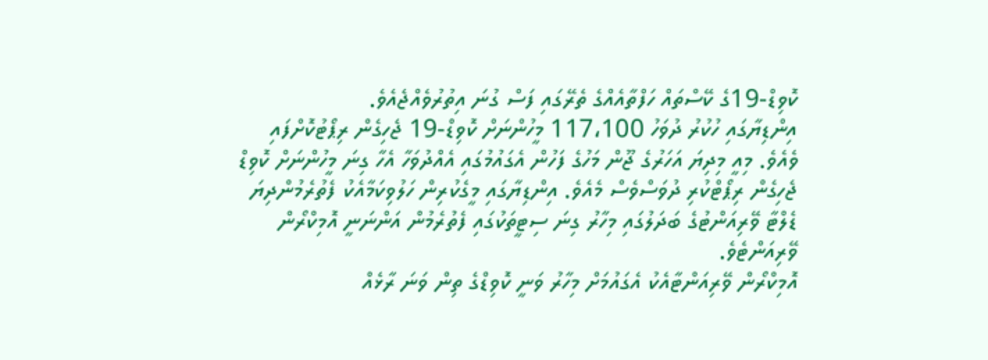ކޮވިޑް-19ގެ ކޭސްތައް ހަފްތާއެއްގެ ތެރޭގައި ފަސް ގުނަ އިތުރުވެއްޖެއެވެ.
އިންޑިޔާގައި ހުކުރު ދުވަހު 117،100 މީހުންނަށް ކޮވިޑް-19 ޖެހިގެން ރިޕޯޓުކޮށްފައި ވެއެވެ. މިއީ މިދިޔަ އަހަރުގެ ޖޫން މަހުގެ ފަހުން އެގައުމުގައި އެއްދުވަހާ އެހާ ގިނަ މީހުންނަށް ކޮވިޑް ޖެހިގެން ރިޕޯޓްކުރި ދުވަސްވެސް މެއެވެ. އިންޑިޔާގައި މީގެކުރިން ހަލުވިކަމާއެކު ފެތުރެމުންދިޔަ ޑެލްޓާ ވޭރިއަންޓުގެ ބަދަލުގައި މިހާރު ގިނަ ސިޓީތަކުގައި ފެތުރެމުން އަންނަނީ އޮމިކްރޯން ވޭރިއަންޓެވެ.
އޮމިކްރޯން ވޭރިއަންޓާއެކު އެގައުމަށް މިހާރު ވަނީ ކޮވިޑްގެ ތިން ވަނަ ރާޅެއް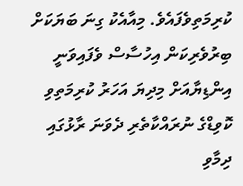ކުރިމަތިވެފައެވެ. މިއާއެކު ގިނަ ބަޔަކަށް ބިރުވެރިކަން އިހުސާސް ވެފައިވަނީ އިންޑިޔާއަށް މިދިޔަ އަހަރު ކުރިމަތިވި ކޮވިޑްގެ ނުރައްކާތެރި ދެވަނަ ރާޅުގައި ދިމާވި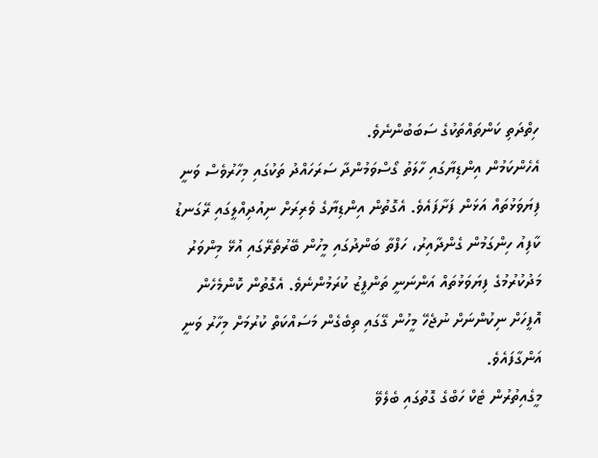ހިތްދަތި ކަންތައްތަކުގެ ސަބަބުންނެވެ.
އެހެންކަމުން އިންޑިޔާގައި ހާލަތު ގޯސްވަމުންދާ ސަރަހައްދު ތަކުގައި މިހާރުވެސް ވަނީ ފިޔަވަޅުތައް އަޅަން ފަށާފައެވެ. އެގޮތުން އިންޑިޔާގެ ވެރިރަށް ނިއުދިއްލީގައި ރޭގަނޑު ކާފިއު ހިންގަމުން ގެންދާއިރު، ހަފްތާ ބަންދުގައި މީހުން ބޭރުތެރޭގައި އުޅޭ މިންވަރު މަދުކުރުމުގެ ފިޔަވަޅުތައް އަންނަނީ ތަންފީޒު ކުރަމުންނެވެ. އެގޮތުން ކޮންމެހެން އޮފީހަށް ނިކުންނަށް ނުޖެހޭ މީހުން ގޭގައި ތިބެގެން މަސައްކަތް ކުރުމަށް މިހާރު ވަނީ އަންގާފައެވެ.
މީގެއިތުރުން ޓެކް ހަބްގެ ގޮތުގައި ބެލެވޭ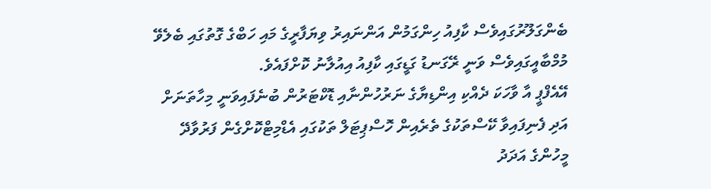ބެންގަލޫރުގައިވެސް ކާފިއު ހިންގަމުން އަންނައިރު ވިޔަފާރީގެ މައި ހަބްގެ ގޮތުގައި ބެލެވޭ މުމްބާއީގައިވެސް ވަނީ ރޭގަނޑު ގަޑީގައި ކާފިއު އިއުލާނު ކޮށްފައެވެ.
އޭއެފްޕީ އާ ވާހަކަ ދެއްކި އިންޑިޔާގެ ނަރުހުންނާއި ޑޮކްޓަރުން ބުނެފައިވަނީ މިހާތަނަށް އަދި ފެނިފައިވާ ކޭސްތަކުގެ ތެރެއިން ހޮސްޕިޓަލް ތަކުގައި އެޑްމިޓްކޮށްގެން ފަރުވާދޭ މީހުންގެ އަދަދު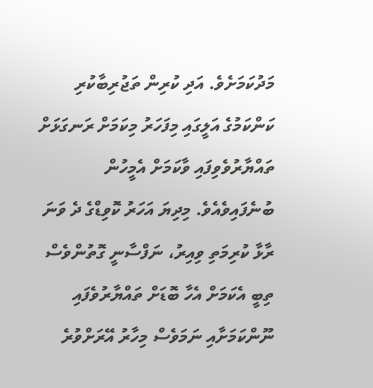މަދުކަމަށެވެ. އަދި ކުރިން ތަޖުރިބާކުރި ކަންކަމުގެ އަލީގައި މިފަހަރު މިކަމަށް ރަނގަޅަށް ތައްޔާރުވެވިފައި ވާކަމަށް އެމީހުން ބުނެފައިވެއެވެ. މިދިޔަ އަހަރު ކޮވިޑްގެ ދެ ވަނަ ރާޅާ ކުރިމަތި ވިއިރު، ނަފްސާނީ ގޮތުންވެސް ތިބީ އެކަމަށް އެހާ ބޮޑަށް ތައްޔާރުވެފައި ނޫންކަމަށާއި ނަމަވެސް މިހާރު އޭރަށްވުރެ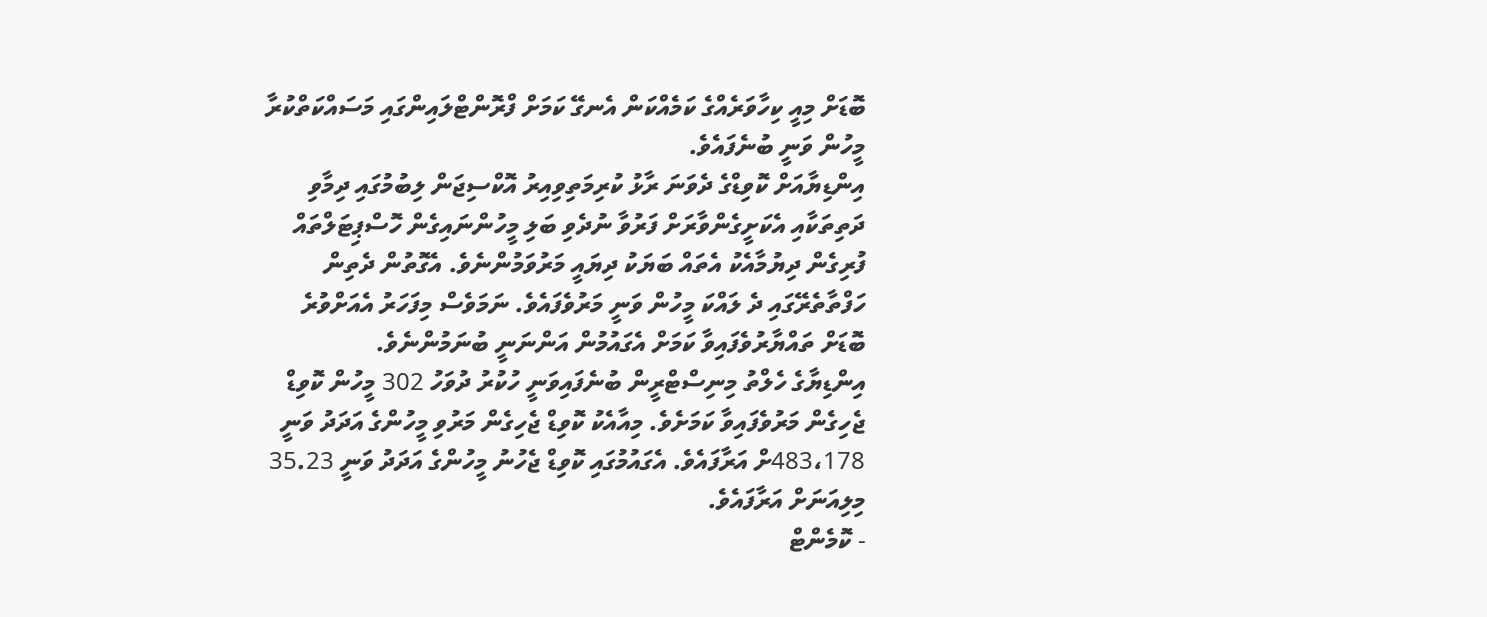ބޮޑަށް މިއީ ކިހާވަރެއްގެ ކަމެއްކަން އެނގޭ ކަމަށް ފްރޮންޓްލައިންގައި މަސައްކަތްކުރާ މީހުން ވަނީ ބުނެފައެވެ.
އިންޑިޔާއަށް ކޮވިޑްގެ ދެވަނަ ރާޅު ކުރިމަތިވިއިރު އޮކްސިޖަން ލިބުމުގައި ދިމާވި ދަތިތަކާއި އެކަށީގެންވާރަށް ފަރުވާ ނުދެވި ބަލި މީހުންނައިގެން ހޮސްޕިޓަލްތައް ފުރިގެން ދިޔުމާއެކު އެތައް ބަޔަކު ދިޔައީ މަރުވަމުންނެވެ. އެގޮތުން ދެތިން ހަފްތާތެރޭގައި ދެ ލައްކަ މީހުން ވަނީ މަރުވެފައެވެ. ނަމަވެސް މިފަހަރު އެއަށްވުރެ ބޮޑަށް ތައްޔާރުވެފައިވާ ކަމަށް އެގައުމުން އަންނަނީ ބުނަމުންނެވެ.
އިންޑިޔާގެ ހެލްތު މިނިސްޓްރީން ބުނެފައިވަނީ ހުކުރު ދުވަހު 302 މީހުން ކޮވިޑް ޖެހިގެން މަރުވެފައިވާ ކަމަށެވެ. މިއާއެކު ކޮވިޑް ޖެހިގެން މަރުވި މީހުންގެ އަދަދު ވަނީ 483،178ށް އަރާފައެވެ. އެގައުމުގައި ކޮވިޑް ޖެހުނު މީހުންގެ އަދަދު ވަނީ 35.23 މިލިއަނަށް އަރާފައެވެ.
- ކޮމެންޓް